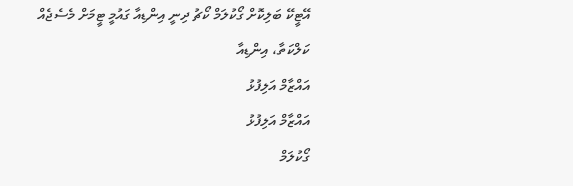އޭޓީކޭ ބަލިކޮށް ގޯކުލަމް ކޯޗު ދިނީ އިންޑިއާ ގައުމީ ޓީމަށް މެސެޖެއް
ކަލްކަތާ، އިންޑިއާ
އައްޒާމް އަލިފުޅު
އައްޒާމް އަލިފުޅު
ގޯކުލަމް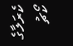ކެރަލާގެ ކޯޗު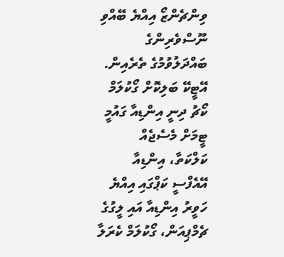ވިންޗެންޒޯ އިއްޔެ ބޭއްވި ނޫސްވެރިންގެ ބައްދަލުވުމުގެ ތެރެއިން.
އޭޓީކޭ ބަލިކޮށް ގޯކުލަމް ކޯޗު ދިނީ އިންޑިއާ ގައުމީ ޓީމަށް މެސެޖެއް
ކަލްކަތާ، އިންޑިއާ
އޭއެފްސީ ކަޕްގައި އިއްޔެ ހަވީރު އިންޑިއާ އައި ލީގުގެ ޗެމްޕިއަން، ގޯކުލަމް ކެރަލާ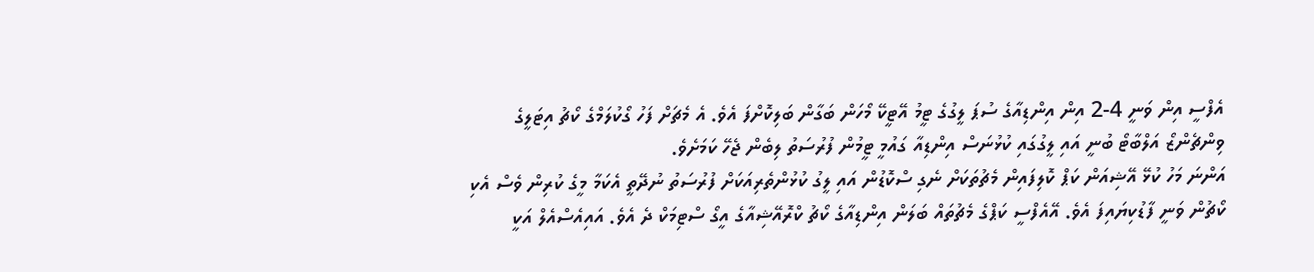އެފްސީ އިން ވަނީ 4-2 އިން އިންޑިއާގެ ސުޕަ ލީގުގެ ޓީމު އޭޓީކޭ މޯހަން ބަގާން ބަލިކޮށްފަ އެވެ. އެ މެޗަށް ފަހު ގޯކުލަމްގެ ކޯޗު އިޓަލީގެ ވިންޗެންޒޯ އަލްބާޓޯ ބުނީ އައި ލީގުގައި ކުޅުނަސް އިންޑިއާ ގައުމީ ޓީމުން ފުރުސަތު ލިބެން ޖެހޭ ކަމަށެވެ.
އަންނަ މަހު ކުޅޭ އޭޝިއަން ކަޕް ކޮލިފައިން މެޗުތަކަށް ނެގި ސްކޮޑުން އައި ލީގު ކުޅުންތެރިއަކަށް ފުރުސަތު ނުދޭތީ އެކަމާ މީގެ ކުރިން ވެސް އެކި ކޯޗުން ވަނީ ފާޑުކިޔައިފަ އެވެ. އޭއެފްސީ ކަޕްގެ މެޗުތައް ބަލަން އިންޑިއާގެ ކޯޗު ކްރޮއޭޝިއާގެ އީގޯ ސްޓިމަކް ދެ އެވެ. އައިއެސްއެލް އަކީ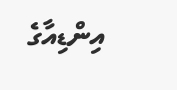އިންޑިއާގެ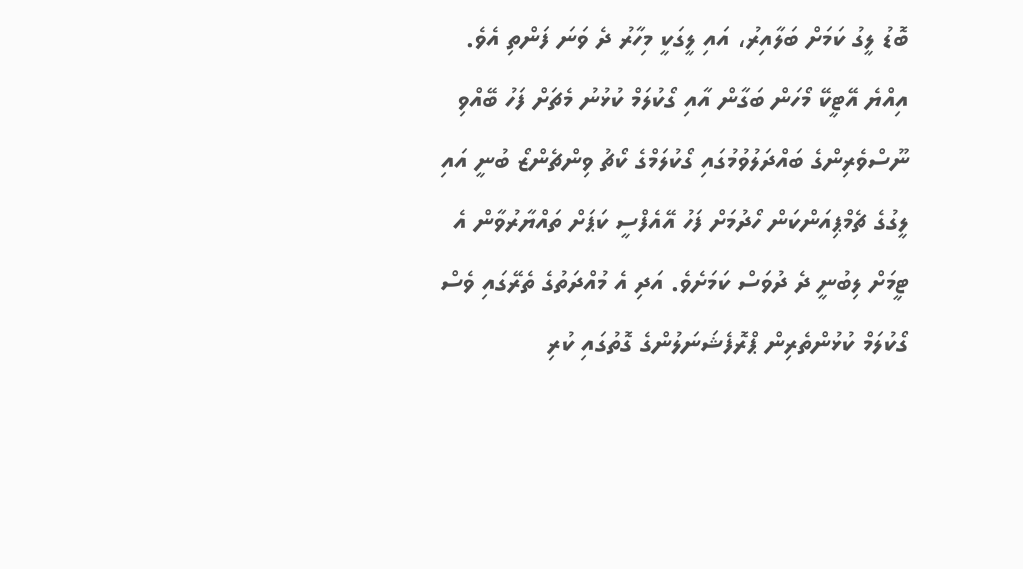ބޮޑު ލީގު ކަމަށް ބަލާއިރު، އައި ލީގަކީ މިހާރު ދެ ވަނަ ފަންތި އެވެ.
އިއްޔެ އޭޓީކޭ މޯހަން ބަގާން އާއި ގޯކުލަމް ކުޅުނު މެޗަށް ފަހު ބޭއްވި ނޫސްވެރިންގެ ބައްދަލުވުމުގައި ގޯކުލަމްގެ ކޯޗު ވިންޗެންޒޯ ބުނީ އައި ލީގުގެ ޗެމްޕިއަންކަން ހޯދުމަށް ފަހު އޭއެފްސީ ކަޕަށް ތައްޔާރުވާން އެ ޓީމަށް ލިބުނީ ދެ ދުވަސް ކަމަށެވެ. އަދި އެ މުއްދަތުގެ ތެރޭގައި ވެސް ގޯކުލަމް ކުޅުންތެރިން ޕްރޮފެޝަނަލުންގެ ގޮތުގައި ކުރި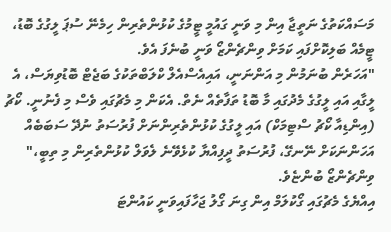މަސައްކަތުގެ ނަތީޖާ އިން މި ވަނީ ގައުމީ ޓީމުގެ ކުޅުންތެރިން ހިމެނޭ ސުޕަ ލީގުގެ ބޮޑު، ޓީމެއް ބަލިކޮށްފައި ކަމަށް ވިންޗެންޒޯ ވަނީ ބުނެފަ އެވެ.
"އަހަރެން ބުނަމުން މި އަންނަނީ، އައިއެސްއެލް ކްލަބްތަކުގެ ބަޖެޓް ބޮޑުވިޔަސް، އެ ލީގާއި އައި ލީގުގެ މެދުގައި މާ ބޮޑު ތަފާތެއް ނެތް. އެކަން މި މެޗުގައި ވެސް މި ފެނުނީ. ކޯޗު (އިންޑިއާ ކޯޗު ސްޓިމަކް) އައި ލީގުގެ ކުޅުންތެރިންނަށް ފުރުސަތު ނުދޭ ސަބަބެއް އަހަންނަކަށް ނޭނގޭ، ފުރުސަތު ދީފިއްޔާ ކުޅެވޭނެ ލެވަލް ކުޅުންތެރިން މި ތިބީ،" ވިންޗެންޒޯ ބުންޏެވެ.
އިއްޔެގެ މެޗުގައި ގޯކުލަމް އިން ގިނަ ގޯލު ޖަހާފައިވަނީ ކައުންޓަ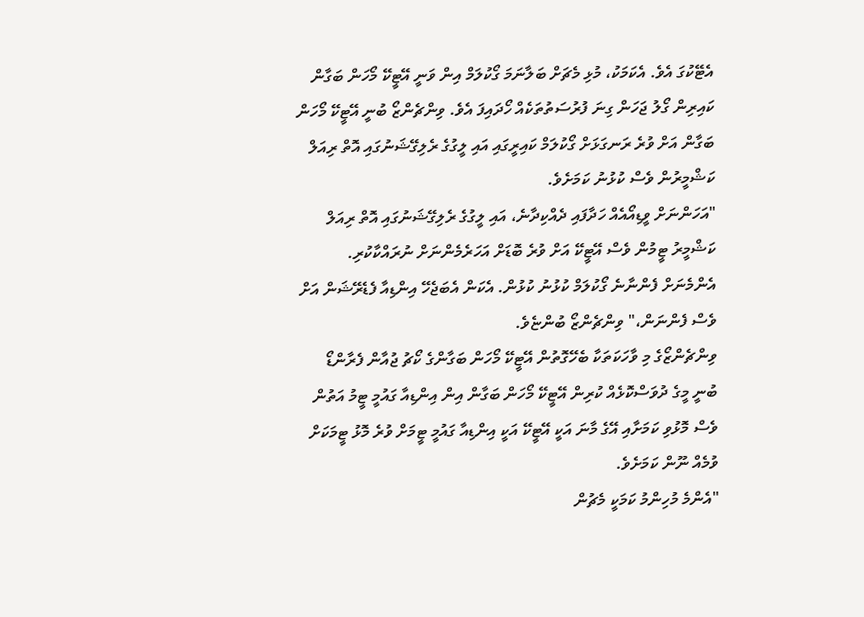އެޓޭކުގަ އެވެ. އެކަމަކު، މުޅި މެޗަށް ބަލާނަމަ ގޯކުލަމް އިން ވަނީ އޭޓީކޭ މޯހަން ބަގާން ކައިރިން ގޯލު ޖަހަން ގިނަ ފުރުސަތުތަކެއް ހޯދައިފަ އެވެ. ވިންޗެންޒޯ ބުނީ އޭޓީކޭ މޯހަން ބަގާން އަށް ވުރެ ރަނގަޅަށް ގޯކުލަމް ކައިރީގައި އައި ލީގުގެ ރެލިގޭޝަނުގައި އޮތް ރިއަލް ކަޝްމީރުން ވެސް ކުޅުނު ކަމަށެވެ.
"އަހަންނަށް ވީޑިއޯއެއް ހަދާފައި ދެއްކިދާނެ، އައި ލީގުގެ ރެލިގޭޝަނުގައި އޮތް ރިއަލް ކަޝްމީރު ޓީމުން ވެސް އޭޓީކޭ އަށް ވުރެ ބޮޑަށް އަހަރެމެންނަށް ނުރައްކާކުރި. އެންމެނަށް ފެންނާނެ ގޯކުލަމް ކުޅުނު ކުޅުން. އެކަން އެބަޖެހޭ އިންޑިއާ ފެޑެރޭޝަން އަށް ވެސް ފެންނަން،" ވިންޗެންޒޯ ބުންޏެވެ.
ވިންޗެންޒޯގެ މި ވާހަކަތަކާ ބެހޭގޮތުން އޭޓީކޭ މޯހަން ބަގާންގެ ކޯޗު ޖުއާން ފެރާންޑޯ ބުނީ މީގެ ދުވަސްކޮޅެއް ކުރިން އޭޓީކޭ މޯހަން ބަގާން އިން އިންޑިއާ ގައުމީ ޓީމު އަތުން ވެސް މޮޅުވި ކަމަށާއި އޭގެ މާނަ އަކީ އޭޓީކޭ އަކީ އިންޑިއާ ގައުމީ ޓީމަށް ވުރެ މޮޅު ޓީމަކަށް ވުމެއް ނޫން ކަމަށެވެ.
"އެންމެ މުހިންމު ކަމަކީ މެޗުން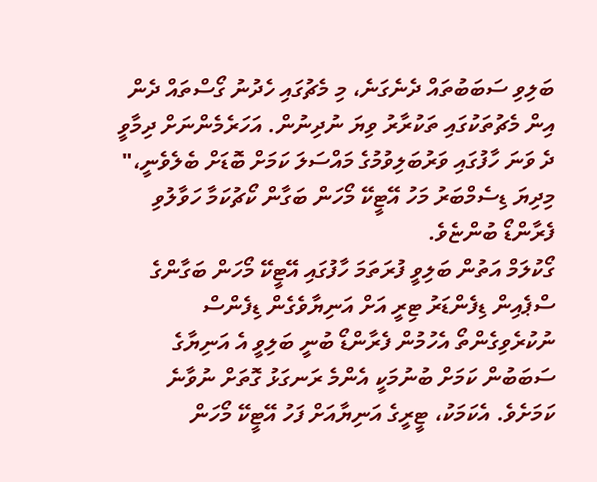ބަލިވި ސަބަބުތައް ދެނެގަނެ، މި މެޗުގައި ހެދުނު ގޯސްތައް ދެން އިން މެޗުތަކުގައި ތަކުރާރު ވިޔަ ނުދިނުން. އަހަރެމެންނަށް ދިމާވީ ދެ ވަނަ ހާފުގައި ވަރުބަލިވުމުގެ މައްސަލަ ކަމަށް ބޮޑަށް ބެލެވެނީ،" މިދިޔަ ޑިސެމްބަރު މަހު އޭޓީކޭ މޯހަން ބަގާން ކޯޗުކަމާ ހަވާލުވި ފެރާންޑޯ ބުންޏެވެ.
ގޯކުލަމް އަތުން ބަލިވީ ފުރަތަމަ ހާފުގައި އޭޓީކޭ މޯހަން ބަގާންގެ ސްޕެއިން ޑިފެންޑަރު ޓިރީ އަށް އަނިޔާވެގެން ޑިފެންސް ނުކުރެވިގެންތޯ އެހުމުން ފެރާންޑޯ ބުނީ ބަލިވީ އެ އަނިޔާގެ ސަބަބުން ކަމަށް ބުނުމަކީ އެންމެ ރަނގަޅު ގޮތަށް ނުވާނެ ކަމަށެވެ. އެކަމަކު، ޓީރީގެ އަނިޔާއަށް ފަހު އޭޓީކޭ މޯހަން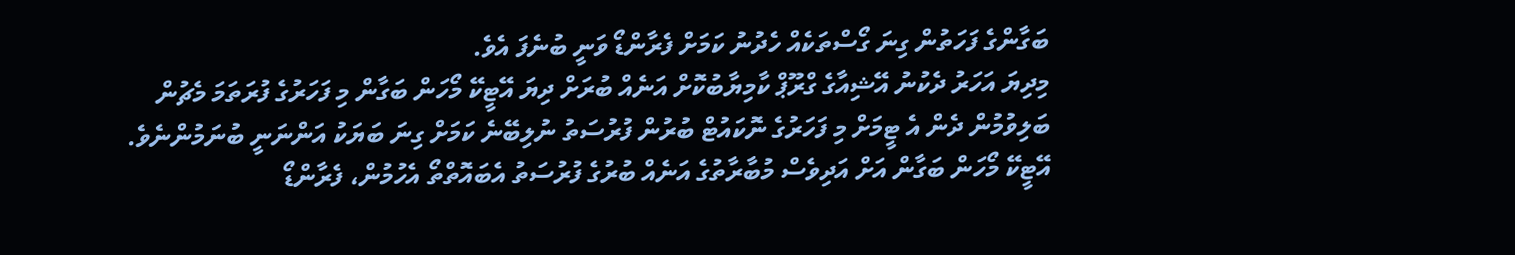ބަގާންގެ ފަހަތުން ގިނަ ގޯސްތަކެއް ހެދުނު ކަމަށް ފެރާންޑޯ ވަނީ ބުނެފަ އެވެ.
މިދިޔަ އަހަރު ދެކުނު އޭޝިއާގެ ގްރޫޕް ކާމިޔާބުކޮށް އަނެއް ބުރަށް ދިޔަ އޭޓީކޭ މޯހަން ބަގާން މި ފަހަރުގެ ފުރަތަމަ މެޗުން ބަލިވުމުން ދެން އެ ޓީމަށް މި ފަހަރުގެ ނޮކައުޓް ބުރުން ފުރުސަތު ނުލިބޭނެ ކަމަށް ގިނަ ބަޔަކު އަންނަނީ ބުނަމުންނެވެ.
އޭޓީކޭ މޯހަން ބަގާން އަށް އަދިވެސް މުބާރާތުގެ އަނެއް ބުރުގެ ފުރުސަތު އެބައޮތްތޯ އެހުމުން، ފެރާންޑޯ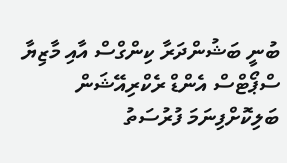ބުނީ ބަޝުންދަރާ ކިންގްސް އާއި މާޒިޔާ ސްޕޯޓްސް އެންޑް ރެކްރިއޭޝަން ބަލިކޮށްފިނަމަ ފުރުސަތު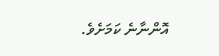އޮންނާނެ ކަމަށެވެ.